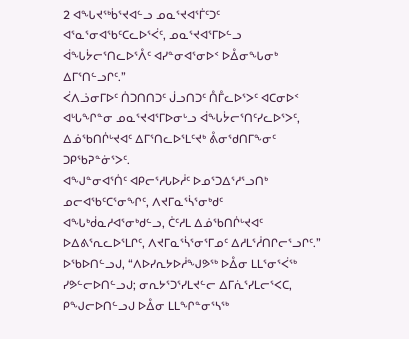2 ᐊᖓᔪᖅᑳᕐᔪᐊᓪᓗ ᓄᓇᕐᔪᐊᕐᒦᑦᑐᑦ ᐊᕐᓇᕐᓂᐊᖃᑦᑕᓚᐅᕐᐹᑦ, ᓄᓇᕐᔪᐊᕐᒥᐅᓪᓗ ᐋᖓᔮᓕᕐᑎᓚᐅᕐᐰᑦ ᐊᓯᓐᓂᐊᕐᓂᐅᑉ ᐅᐂᓂᖓᓂᒃ ᐃᒥᕐᑎᓪᓗᒋᑦ.”
ᐹᐱᓘᓂᒥᐅᑦ ᑏᑐᑎᑎᑐᑦ ᒎᓗᑎᑐᑦ ᑍᒤᓚᐅᕐᐳᑦ ᐊᑕᓂᐅᑉ ᐊᒡᒐᖏᓐᓂ ᓄᓇᕐᔪᐊᕐᒥᐅᓂᒡᓗ ᐋᖓᔮᓕᕐᑎᑦᓯᓚᐅᕐᐳᑦ, ᐃᓅᖃᑎᒌᒡᔪᐊᑦ ᐃᒥᕐᑎᓚᐅᕐᒪᑦᔪᒃ ᕔᓂᖁᑎᒥᖕᓂᑦ ᑐᑭᖃᕈᓐᓃᕐᐳᑦ.
ᐊᖑᓐᓂᐊᕐᑏᑦ ᐊᑭᓕᕐᓱᒐᐅᓲᑦ ᐅᓄᕐᑐᐃᕐᓱᕐᓗᑎᒃ ᓄᓕᐊᖃᑦᑕᕐᓂᖏᑦ, ᐱᔪᒥᓇᕐᓵᕐᓂᒃᑯᑦ ᐊᖓᒃᑰᓇᓱᐊᕐᓂᒃᑯᓪᓗ, ᑖᑦᓱᒪ ᐃᓅᖃᑎᒌᒡᔪᐊᑦ ᐅᐃᕕᕐᕆᓚᐅᕐᒪᒋᑦ, ᐱᔪᒥᓇᕐᓵᕐᓂᕐᒥᓄᑦ ᐃᓱᒪᕐᓲᑎᒋᓕᕐᓗᒋᑦ.”
ᐅᖃᐅᑎᓪᓗᒍ, “ᐱᐅᓯᕆᔭᐅᓲᖑᕗᖅ ᐅᐂᓂ ᒪᒪᕐᓂᕐᐹᖅ ᓯᕗᓪᓕᐅᑎᓪᓗᒍ; ᓂᕆᔭᕐᑐᕐᓯᒪᔪᓪᓕ ᐃᒥᕇᕐᓯᒪᓕᕐᐸᑕ, ᑭᖑᓕᐅᑎᓪᓗᒍ ᐅᐂᓂ ᒪᒪᖏᓐᓂᕐᓴᖅ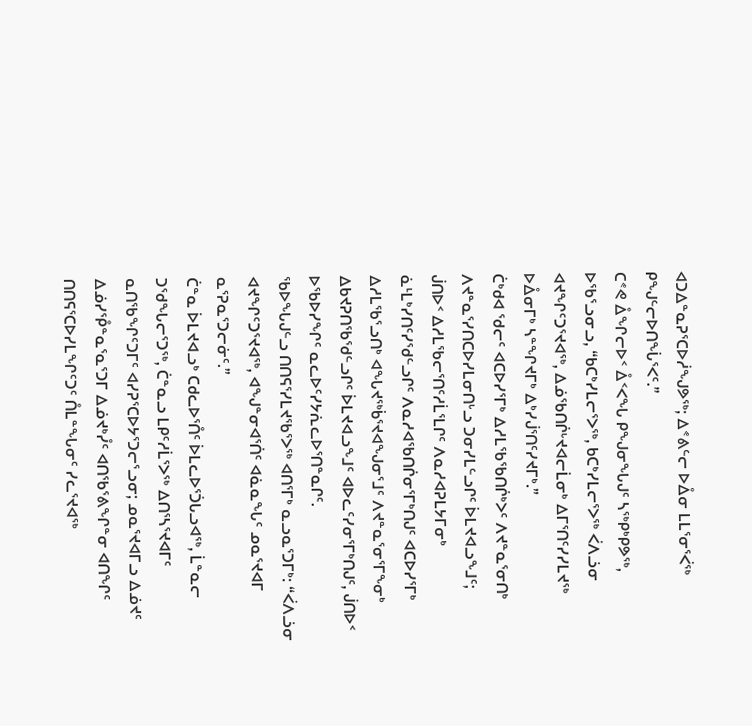ᐊᑐᐃᓐᓇᕈᕐᑕᐅᓲᖑᕗᖅ; ᐃᕝᕕᓪᓕ ᐅᐂᓂ ᒪᒪᕐᓂᕐᐹᖅ ᑭᖑᓪᓕᐅᑎᖔᕐᐸᑦ.”
ᑕᕝᕙ ᐂᖏᓕᐅᑉ ᐂᑉᐸᖓ ᑭᖑᓂᖓᒍᑦ ᓴᖅᑭᒃᑭᕗᖅ, ᐅᖃᕐᓗᓂᓗ, “ᑲᑕᒃᓯᒪᓕᕐᐳᖅ, ᑲᑕᒃᓯᒪᓕᕐᐳᖅ ᐹᐱᓘᓂ ᐊᔪᖏᑦᑐᕐᔪᐊᖅ, ᐃᓅᖃᑎᒌᒡᔪᐊᓕᒫᓂᒃ ᐃᒥᕐᑎᑦᓯᓯᒪᔪᖅ ᐅᐂᓂᒥᒃ ᓴᓐᖏᔪᒥᒃ ᐃᒃᓯᒎᕐᑎᑦᓯᔪᒥᒃ.”
ᑖᒃᑯᐊ ᖁᓕᑦ ᐊᑕᐅᓯᕐᒥᒃ ᐃᓱᒪᖃᖃᑎᒌᒃᐳᑦ ᐱᔪᓐᓇᕐᓂᑎᒃ ᐱᔪᓐᓇᕐᓯᑎᑕᐅᓯᒪᓂᑎᒡᓗ ᑐᓂᓯᒪᓪᓗᒋᑦ ᐆᒪᔪᐊᓗᖕᒧᑦ;
ᒎᑎᐅᑉ ᐃᓱᒪᖃᓕᕐᑎᑦᓱᒫᕐᒪᒋᑦ ᐱᓇᓱᐊᕈᒪᔭᒥᓂᒃ ᓈᒻᒪᒃᓯᑎᑦᓯᖁᓪᓗᒋᑦ ᐱᓇᓱᐊᖃᑎᒌᓂᕐᒥᒃᑎᒍᑦ ᐊᑕᐅᓯᕐᒥᒃ ᐃᓱᒪᖃᕐᓗᑎᒃ ᐊᖓᔪᖅᑳᕐᔪᐊᖑᓂᕐᒧᑦ ᐱᔪᓐᓇᕐᓂᕐᒥᖕᓂᒃ ᐃᑲᔪᕈᑎᖃᖁᓪᓗᒋᑦ ᐆᒪᔪᐊᓗᖕᒧᑦ ᐊᐅᓚᑦᓯᓂᕐᒥᒃᑎᒍᑦ, ᒎᑎᐅᑉ ᐅᖃᐅᓯᖏᑦ ᓇᓚᐅᑦᓯᔭᕇᓚᐅᕐᑎᓐᓇᒋᑦ.
ᖃᐅᖓᒍᓪᓗ ᑎᑎᕋᕐᓯᒪᔪᖃᕐᐳᖅ ᐊᑎᕐᒥᒃ ᓇᓗᓇᕐᑐᒥᒃ: “ᐹᐱᓘᓂ ᐊᔪᖏᑦᑐᕐᔪᐊᖅ, ᐊᖑᓐᓂᐊᕐᑏᑦ ᐊᓈᓇᖓᑦ ᓄᓇᕐᔪᐊᒥ ᓇᕐᕈᓇᕐᑐᓕᓃᑦ.”
ᑖᓐᓇ ᐆᒪᔪᐊᓗᒃ ᑕᑯᓚᐅᕐᑍᑦ ᐆᒪᓚᐅᕐᑑᒐᓗᐊᖅ, ᒫᓐᓇᓕ ᑐᖁᖓᓕᕐᑐᖅ, ᑖᓐᓇᓗ ᒪᑭᑦᓱᒫᕐᐳᖅ ᐃᑎᕐᓴᕐᔪᐊᒥᑦ ᓇᑎᖃᖏᑦᑐᒥᑦ ᐊᓯᕈᕐᑕᐅᔭᕐᑐᓕᕐᓗᓂ; ᓄᓇᕐᔪᐊᒥᓗ ᐃᓅᔪᑦ ᐃᓅᓯᕾᓐᓇᕐᓇᕐᑐᒥ ᐃᓅᔪᒃᓮᑦ ᐊᑎᖃᕐᕕᖏᓐᓂ ᐊᑎᖏᑦ ᑎᑎᕋᕐᑕᐅᓯᒪᖏᑦᑐᑦ ᑍᒪᓐᖓᓂᑦ ᓯᓚᕐᔪᐊᖅ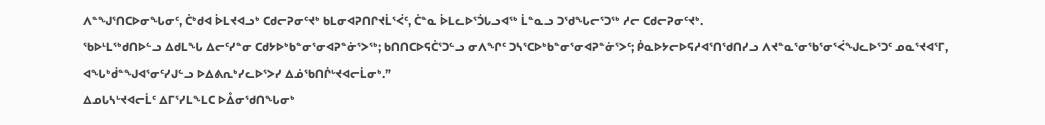ᐱᓐᖑᕐᑎᑕᐅᓂᖓᓂᑦ, ᑖᒃᑯᐊ ᐆᒪᔪᐊᓗᒃ ᑕᑯᓕᕈᓂᑦᔪᒃ ᑲᒪᓂᐊᕈᑎᒋᔪᒫᕐᐹᑦ, ᑖᓐᓇ ᐆᒪᓚᐅᕐᑑᒐᓗᐊᖅ ᒫᓐᓇᓗ ᑐᖁᖓᓕᕐᑐᖅ ᓱᓕ ᑕᑯᓕᕈᓂᑦᔪᒃ.
ᖃᐅᒻᒪᖅᑯᑎᐅᓪᓗ ᐃᑯᒪᖓ ᐃᓕᑦᓯᓐᓂ ᑕᑯᔭᐅᒃᑲᓐᓂᕐᓂᐊᕈᓐᓃᕐᐳᖅ; ᑲᑎᑎᑕᐅᕋᑖᕐᑐᓪᓗ ᓂᐱᖏᑦ ᑐᓴᕐᑕᐅᒃᑲᓐᓂᕐᓂᐊᕈᓐᓃᕐᐳᑦ; ᑮᓇᐅᔭᓕᐅᕋᓱᐊᕐᑎᖁᑎᓯᓗ ᐱᔪᓐᓇᕐᓂᖃᕐᓂᕐᐹᖑᓚᐅᕐᑐᑦ ᓄᓇᕐᔪᐊᕐᒥ, ᐊᖓᒃᑰᓐᖑᐊᕐᓂᑦᓯᒍᓪᓗ ᐅᐃᕕᕆᒃᓯᓚᐅᕐᐳᓯ ᐃᓅᖃᑎᒌᒡᔪᐊᓕᒫᓂᒃ.”
ᐃᓄᒐᓴᒡᔪᐊᓕᒫᑦ ᐃᒥᕐᓯᒪᖕᒪᑕ ᐅᐂᓂᖁᑎᖓᓂᒃ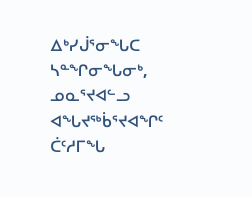ᐃᒃᓯᒎᕐᓂᖓᑕ ᓴᓐᖏᓂᖓᓂᒃ, ᓄᓇᕐᔪᐊᓪᓗ ᐊᖓᔪᖅᑳᕐᔪᐊᖏᑦ ᑖᑦᓱᒥᖓ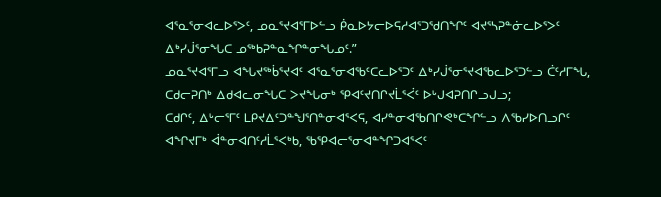ᐊᕐᓇᕐᓂᐊᓚᐅᕐᐳᑦ, ᓄᓇᕐᔪᐊᕐᒥᐅᓪᓗ ᑮᓇᐅᔭᓕᐅᕋᓱᐊᕐᑐᖁᑎᖏᑦ ᐊᔪᕐᓴᕈᓐᓃᓚᐅᕐᐳᑦ ᐃᒃᓯᒎᕐᓂᖓᑕ ᓄᖅᑲᕈᓐᓇᖏᓐᓂᖓᓄᑦ.”
ᓄᓇᕐᔪᐊᕐᒥᓗ ᐊᖓᔪᖅᑳᕐᔪᐊᑦ ᐊᕐᓇᕐᓂᐊᖃᑦᑕᓚᐅᕐᑐᑦ ᐃᒃᓯᒎᕐᓂᕐᔪᐊᖃᓚᐅᕐᑐᓪᓗ ᑖᑦᓱᒥᖓ, ᑕᑯᓕᕈᑎᒃ ᐃᑯᐊᓚᓂᖓᑕ ᐳᔪᖓᓂᒃ ᕿᐊᑦᔪᑎᒋᔪᒫᕐᐹᑦ ᐅᒡᒍᐊᕈᑎᒋᓗᒍᓗ;
ᑕᑯᒋᑦ, ᐃᒡᓕᕐᒥᑦ ᒪᑭᔪᐃᑦᑐᓐᖑᕐᑎᓐᓂᐊᕐᐸᕋ, ᐊᓯᓐᓂᐊᖃᑎᒋᕙᒃᑕᖏᓪᓗ ᐱᖃᓯᐅᑎᓗᒋᑦ ᐊᖏᔪᒥᒃ ᐋᓐᓂᐊᑎᑦᓱᒫᕐᐸᒃᑲ, ᖃᕿᐊᓕᕐᓂᐊᓐᖏᑐᐊᕐᐸᑦ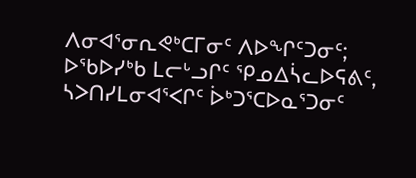ᐱᓂᐊᕐᓂᕆᕙᒃᑕᒥᓂᑦ ᐱᐅᖏᑦᑐᓂᑦ;
ᐅᖃᐅᓯᒃᑲ ᒪᓕᒡᓗᒋᑦ ᕿᓄᐃᓵᓚᐅᕋᕕᑦ, ᓴᐳᑎᓯᒪᓂᐊᕐᐸᒋᑦ ᐆᒃᑐᕐᑕᐅᓇᕐᑐᓂᑦ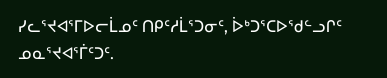ᓯᓚᕐᔪᐊᕐᒥᐅᓕᒫᓄᑦ ᑎᑭᑦᓱᒫᕐᑐᓂᑦ, ᐆᒃᑐᕐᑕᐅᖁᓪᓗᒋᑦ ᓄᓇᕐᔪᐊᕐᒦᑦᑐᑦ.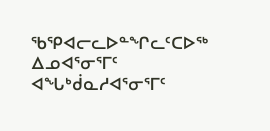ᖃᕿᐊᓕᓚᐅᓐᖏᓚᑦᑕᐅᖅ ᐃᓄᐊᕐᓂᕐᒥᑦ ᐊᖓᒃᑰᓇᓱᐊᕐᓂᕐᒥᑦ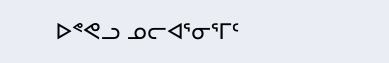ᐅᕝᕙᓗ ᓄᓕᐊᕐᓂᕐᒥᑦ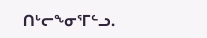ᑎᒡᓕᖕᓂᕐᒥᓪᓗ.